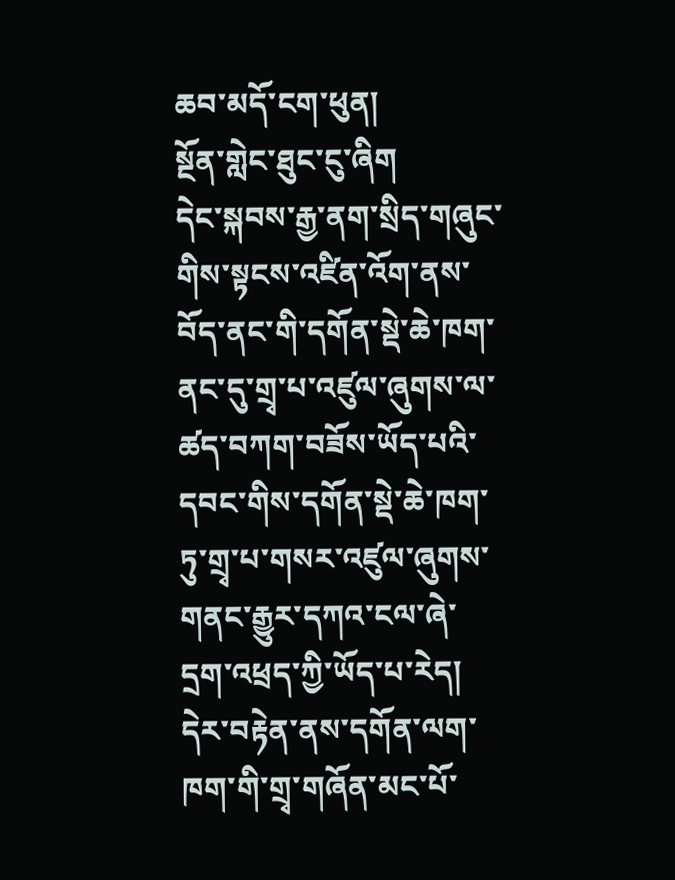ཆབ་མདོ་ངག་ཕུན།
སྔོན་གླེང་ཐུང་ངུ་ཞིག
དེང་སྐབས་རྒྱ་ནག་སྲིད་གཞུང་གིས་སྟངས་འཛིན་འོག་ནས་བོད་ནང་གི་དགོན་སྡེ་ཆེ་ཁག་ནང་དུ་གྲྭ་པ་འཛུལ་ཞུགས་ལ་ཚད་བཀག་བཟོས་ཡོད་པའི་དབང་གིས་དགོན་སྡེ་ཆེ་ཁག་ཏུ་གྲྭ་པ་གསར་འཛུལ་ཞུགས་གནང་རྒྱུར་དཀའ་ངལ་ཞེ་དྲག་འཕྲད་ཀྱི་ཡོད་པ་རེད། དེར་བརྟེན་ནས་དགོན་ལག་ཁག་གི་གྲྭ་གཞོན་མང་པོ་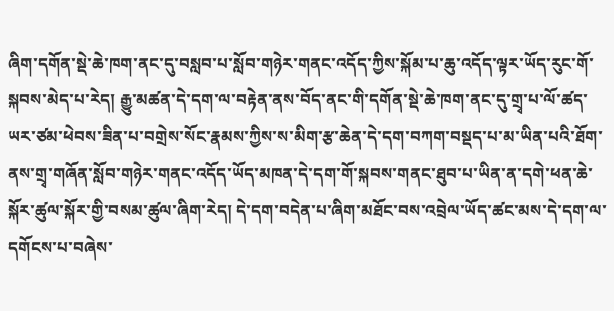ཞིག་དགོན་སྡེ་ཆེ་ཁག་ནང་དུ་བསླབ་པ་སློབ་གཉེར་གནང་འདོད་ཀྱིས་སྐོམ་པ་ཆུ་འདོད་ལྟར་ཡོད་རུང་གོ་སྐབས་མེད་པ་རེད། རྒྱུ་མཚན་དེ་དག་ལ་བརྟེན་ནས་བོད་ནང་གི་དགོན་སྡེ་ཆེ་ཁག་ནང་དུ་གྲྭ་པ་ལོ་ཚད་ཡར་ཙམ་ཕེབས་ཟིན་པ་བགྲེས་སོང་རྣམས་ཀྱིས་ས་མིག་རྩ་ཆེན་དེ་དག་བཀག་བསྡད་པ་མ་ཡིན་པའི་ཐོག་ནས་གྲྭ་གཞོན་སློབ་གཉེར་གནང་འདོད་ཡོད་མཁན་དེ་དག་གོ་སྐབས་གནང་ཐུབ་པ་ཡིན་ན་དགེ་ཕན་ཆེ་སྐོར་ཚུལ་སྐོར་གྱི་བསམ་ཚུལ་ཞིག་རེད། དེ་དག་བདེན་པ་ཞིག་མཐོང་བས་འབྲེལ་ཡོད་ཚང་མས་དེ་དག་ལ་དགོངས་པ་བཞེས་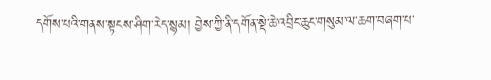དགོས་པའི་གནས་སྟངས་ཤིག་རེད་སྙམ། བྱེས་ཀྱི་ནི་དགོན་སྡེ་ཆེ་འབྲིང་ཆུང་གསུམ་ལ་ཆག་བཞག་པ་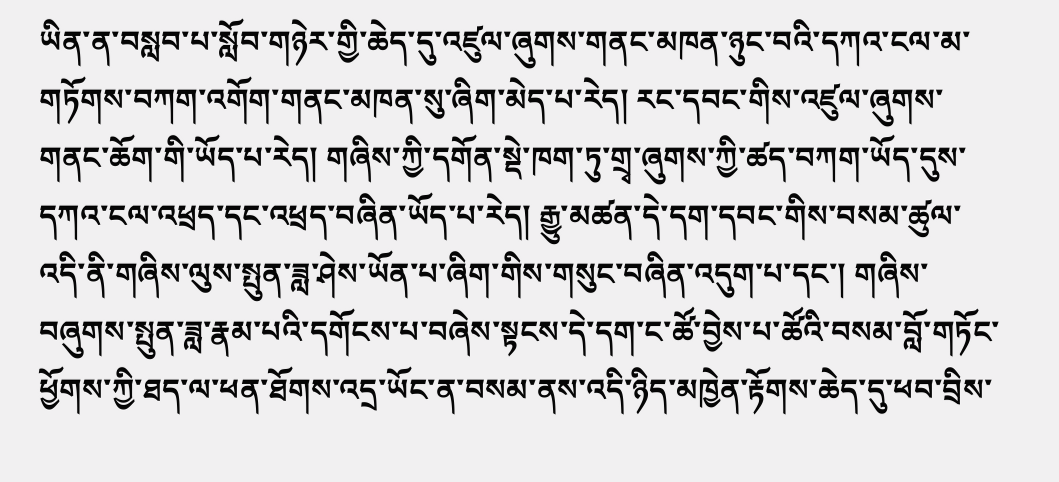ཡིན་ན་བསླབ་པ་སློབ་གཉེར་གྱི་ཆེད་དུ་འཛུལ་ཞུགས་གནང་མཁན་ཉུང་བའི་དཀའ་ངལ་མ་གཏོགས་བཀག་འགོག་གནང་མཁན་སུ་ཞིག་མེད་པ་རེད། རང་དབང་གིས་འཛུལ་ཞུགས་གནང་ཆོག་གི་ཡོད་པ་རེད། གཞིས་ཀྱི་དགོན་སྡེ་ཁག་ཏུ་གྲྭ་ཞུགས་ཀྱི་ཚད་བཀག་ཡོད་དུས་དཀའ་ངལ་འཕྲད་དང་འཕྲད་བཞིན་ཡོད་པ་རེད། རྒྱུ་མཚན་དེ་དག་དབང་གིས་བསམ་ཚུལ་འདི་ནི་གཞིས་ལུས་སྤུན་ཟླ་ཤེས་ཡོན་པ་ཞིག་གིས་གསུང་བཞིན་འདུག་པ་དང་། གཞིས་བཞུགས་སྤུན་ཟླ་རྣམ་པའི་དགོངས་པ་བཞེས་སྟངས་དེ་དག་ང་ཚོ་བྱེས་པ་ཚོའི་བསམ་བློ་གཏོང་ཕྱོགས་ཀྱི་ཐད་ལ་ཕན་ཐོགས་འདྲ་ཡོང་ན་བསམ་ནས་འདི་ཉིད་མཁྱེན་རྟོགས་ཆེད་དུ་ཕབ་བྲིས་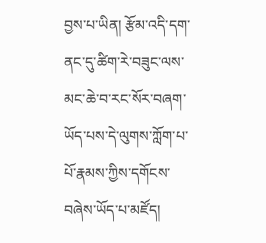བྱས་པ་ཡིན། རྩོམ་འདི་དག་ནང་དུ་ཚིག་རེ་བཟུང་ལས་མང་ཆེ་བ་རང་སོར་བཞག་ཡོད་པས་དེ་ལུགས་ཀློག་པ་པོ་རྣམས་ཀྱིས་དགོངས་བཞེས་ཡོད་པ་མཛོད།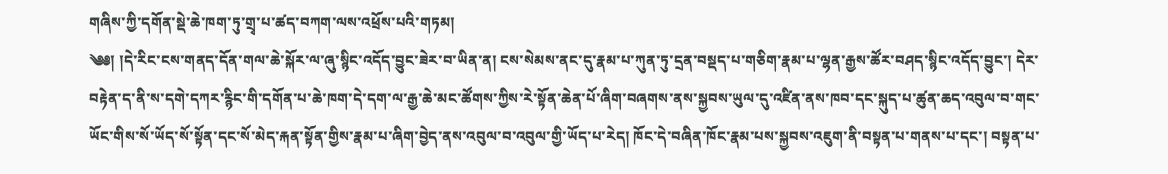གཞིས་ཀྱི་དགོན་སྡེ་ཆེ་ཁག་ཏུ་གྲྭ་པ་ཚད་བཀག་ལས་འཕྲོས་པའི་གཏམ།
༄༅། །དེ་རིང་ངས་གནད་དོན་གལ་ཆེ་སྐོར་ལ་ཞུ་སྙིང་འདོད་བྱུང་ཟེར་བ་ཡིན་ན། ངས་སེམས་ནང་དུ་རྣམ་པ་ཀུན་ཏུ་དྲན་བསྡད་པ་གཅིག་རྣམ་པ་ལྷན་རྒྱས་ཚོར་བཤད་སྙིང་འདོད་བྱུང་། དེར་བརྟེན་ད་ནི་ས་དགེ་དཀར་རྙིང་གི་དགོན་པ་ཆེ་ཁག་དེ་དག་ལ་རྒྱ་ཆེ་མང་ཚོགས་ཀྱིས་རེ་སྟོན་ཆེན་པོ་ཞིག་བཞགས་ནས་སྐྱབས་ཡུལ་དུ་འཛིན་ནས་ཁབ་དང་སྐུད་པ་ཚུན་ཆད་འབུལ་བ་གང་ཡོང་གིས་སོ་ཡོད་སོ་སྟོན་དང་སོ་མེད་རྐན་སྟོན་གྱིས་རྣམ་པ་ཞིག་བྱེད་ནས་འབུལ་བ་འབུལ་གྱི་ཡོད་པ་རེད། ཁོང་དེ་བཞིན་ཁོང་རྣམ་པས་སྐྱབས་འཇུག་ནི་བསྟན་པ་གནས་པ་དང་། བསྟན་པ་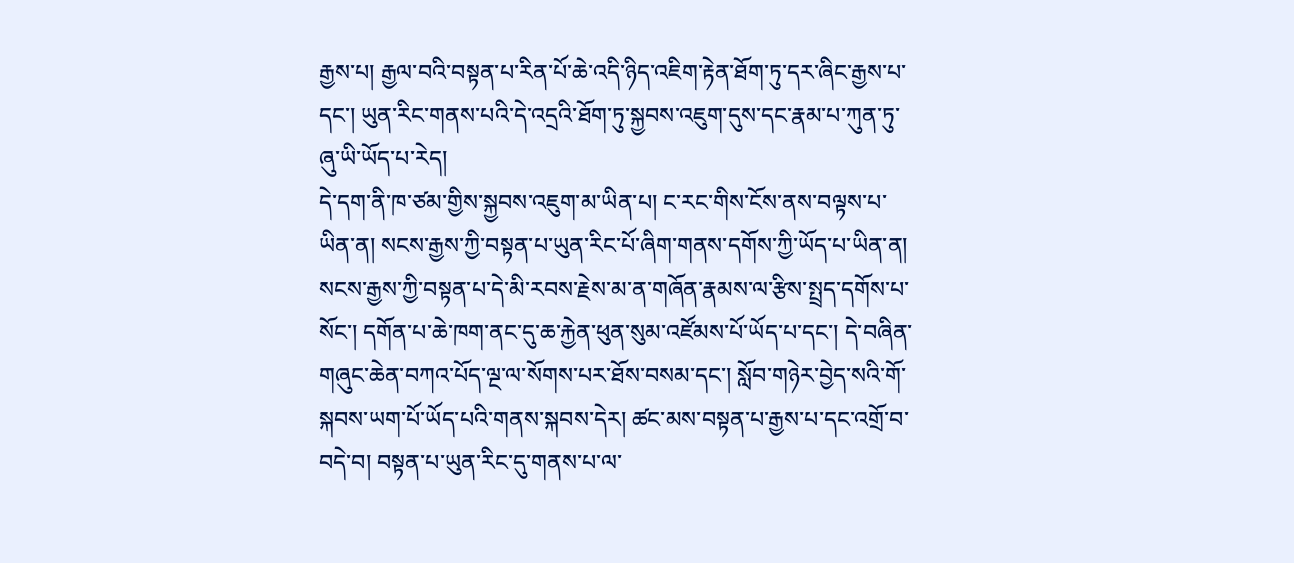རྒྱས་པ། རྒྱལ་བའི་བསྟན་པ་རིན་པོ་ཆེ་འདི་ཉིད་འཇིག་རྟེན་ཐོག་ཏུ་དར་ཞིང་རྒྱས་པ་དང་། ཡུན་རིང་གནས་པའི་དེ་འདྲའི་ཐོག་ཏུ་སྐྱབས་འཇུག་དུས་དང་རྣམ་པ་ཀུན་ཏུ་ཞུ་ཡི་ཡོད་པ་རེད།
དེ་དག་ནི་ཁ་ཙམ་གྱིས་སྐྱབས་འཇུག་མ་ཡིན་པ། ང་རང་གིས་ངོས་ནས་བལྟས་པ་ཡིན་ན། སངས་རྒྱས་ཀྱི་བསྟན་པ་ཡུན་རིང་པོ་ཞིག་གནས་དགོས་ཀྱི་ཡོད་པ་ཡིན་ན། སངས་རྒྱས་ཀྱི་བསྟན་པ་དེ་མི་རབས་རྗེས་མ་ན་གཞོན་རྣམས་ལ་རྩིས་སྤྲད་དགོས་པ་སོང་། དགོན་པ་ཆེ་ཁག་ནང་དུ་ཆ་རྐྱེན་ཕུན་སུམ་འཛོམས་པོ་ཡོད་པ་དང་། དེ་བཞིན་གཞུང་ཆེན་བཀའ་པོད་ལྔ་ལ་སོགས་པར་ཐོས་བསམ་དང་། སློབ་གཉེར་བྱེད་སའི་གོ་སྐབས་ཡག་པོ་ཡོད་པའི་གནས་སྐབས་དེར། ཚང་མས་བསྟན་པ་རྒྱས་པ་དང་འགྲོ་བ་བདེ་བ། བསྟན་པ་ཡུན་རིང་དུ་གནས་པ་ལ་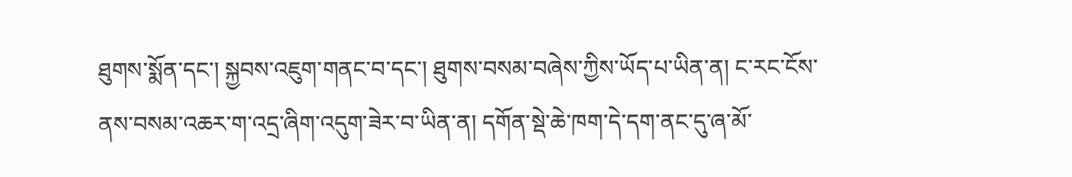ཐུགས་སྨོན་དང་། སྐྱབས་འཇུག་གནང་བ་དང་། ཐུགས་བསམ་བཞེས་ཀྱིས་ཡོད་པ་ཡིན་ན། ང་རང་ངོས་ནས་བསམ་འཆར་ག་འདྲ་ཞིག་འདུག་ཟེར་བ་ཡིན་ན། དགོན་སྡེ་ཆེ་ཁག་དེ་དག་ནང་དུ་ཞ་མོ་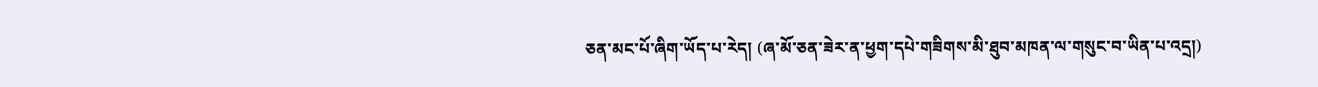ཅན་མང་པོ་ཞིག་ཡོད་པ་རེད། (ཞ་མོ་ཅན་ཟེར་ན་ཕྱག་དཔེ་གཟིགས་མི་ཐུབ་མཁན་ལ་གསུང་བ་ཡིན་པ་འདྲ།)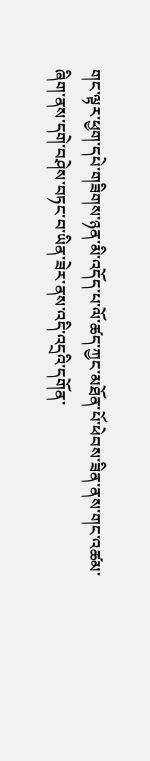གང་ལྟར་ཕྱག་དཔེ་གཟིགས་ཉན་མི་འདོད་པ་ལོ་ཚད་ཀྱང་མཐོན་པོ་ཕེབས་ཟིན་ནས་གང་འཚམ་ཞིག་ནས་དགེ་བཤེས་བཏང་བ་ཡིན་ཟེར་ནས་འདི་འདྲའི་དགོན་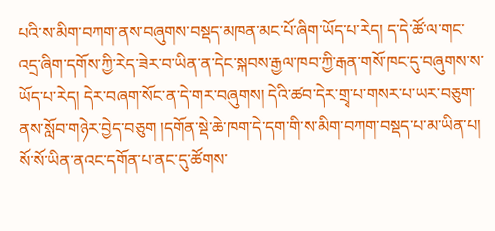པའི་ས་མིག་བཀག་ནས་བཞུགས་བསྡད་མཁན་མང་པོ་ཞིག་ཡོད་པ་རེད། ད་དེ་ཚོ་ལ་གང་འདྲ་ཞིག་དགོས་ཀྱི་རེད་ཟེར་བ་ཡིན་ན་དེང་སྐབས་རྒྱལ་ཁབ་ཀྱི་རྒན་གསོ་ཁང་དུ་བཞུགས་ས་ཡོད་པ་རེད། དེར་བཞག་སོང་ན་དེ་གར་བཞུགས། དེའི་ཚབ་དེར་གྲྭ་པ་གསར་པ་ཡར་བཅུག་ནས་སློབ་གཉེར་བྱེད་བཅུག །དགོན་སྡེ་ཆེ་ཁག་དེ་དག་གི་ས་མིག་བཀག་བསྡད་པ་མ་ཡིན་པ། སོ་སོ་ཡིན་ནའང་དགོན་པ་ནང་དུ་ཚོགས་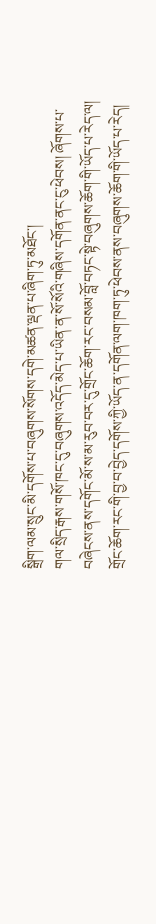སྒྲིག་ལམ་སྲུང་མི་དགོས་པ་བཞུགས་སོགས་དགེ་མཚན་ལྡན་པ་ཞིག་ཏུ་མཐོང་།
གལ་སྲིད་རྒས་གསོ་ཁང་དུ་བཞུགས་འདོད་མེད་པ་ཡིན་ན་སོ་སོའི་གཞིས་དགོན་ནང་ངུ་ཕེབས། ཞོགས་པ་བཞེངས་ནས་དགོང་མོ་ས་མ་རུབ་བར་དུ་གྲོང་ཆོག་རང་བསམ་བློ་བཏང་སྟེ་བཞུགས་ཆོག་གི་ཡོད་པ་རེད་ལ། གྲོང་ཆོག་རང་གི་བྱ་བ་བྱེད་དགོས་ཀྱི་ཡོད་ན་དགོན་ལག་ཁག་ཏུ་ཕེབས་ནས་བཞུགས་ཆོག་གི་ཡོད་པ་རེད།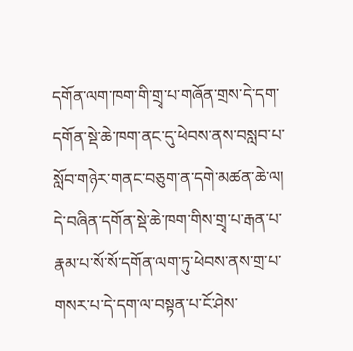དགོན་ལག་ཁག་གི་གྲྭ་པ་གཞོན་གྲས་དེ་དག་དགོན་སྡེ་ཆེ་ཁག་ནང་དུ་ཕེབས་ནས་བསླབ་པ་སློབ་གཉེར་གནང་བཅུག་ན་དགེ་མཚན་ཆེ་ལ། དེ་བཞིན་དགོན་སྡེ་ཆེ་ཁག་གིས་གྲྭ་པ་རྒན་པ་རྣམ་པ་སོ་སོ་དགོན་ལག་ཏུ་ཕེབས་ནས་གྲ་པ་གསར་པ་དེ་དག་ལ་བསྟན་པ་ངོ་ཤེས་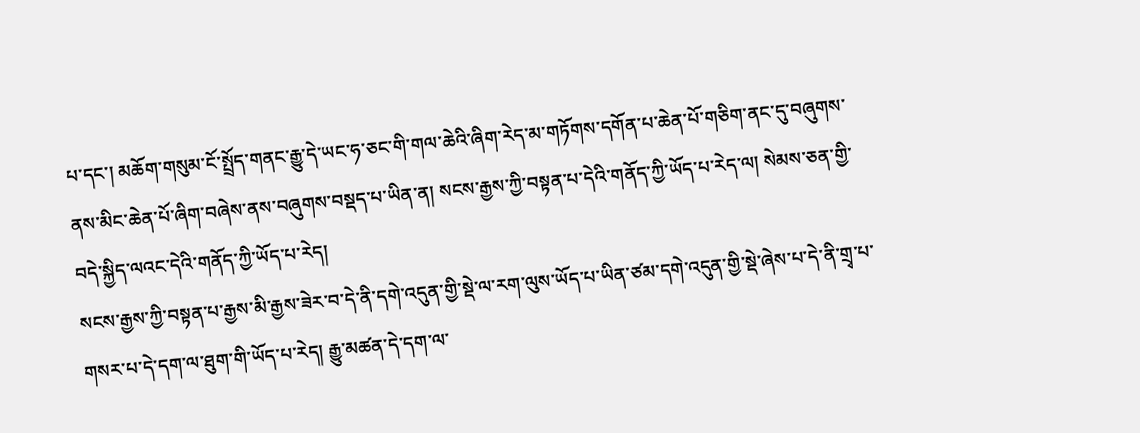པ་དང་། མཆོག་གསུམ་ངོ་སྤྲོད་གནང་རྒྱུ་དེ་ཡང་ཧ་ཅང་གི་གལ་ཆེའི་ཞིག་རེད་མ་གཏོགས་དགོན་པ་ཆེན་པོ་གཅིག་ནང་དུ་བཞུགས་ནས་མིང་ཆེན་པོ་ཞིག་བཞེས་ནས་བཞུགས་བསྡད་པ་ཡིན་ན། སངས་རྒྱས་ཀྱི་བསྟན་པ་དེའི་གནོད་ཀྱི་ཡོད་པ་རེད་ལ། སེམས་ཅན་གྱི་བདེ་སྐྱིད་ལའང་དེའི་གནོད་ཀྱི་ཡོད་པ་རེད།
སངས་རྒྱས་ཀྱི་བསྟན་པ་རྒྱས་མི་རྒྱས་ཟེར་བ་དེ་ནི་དགེ་འདུན་གྱི་སྡེ་ལ་རག་ལུས་ཡོད་པ་ཡིན་ཙམ་དགེ་འདུན་གྱི་སྡེ་ཞེས་པ་དེ་ནི་གྲྭ་པ་གསར་པ་དེ་དག་ལ་ཐུག་གི་ཡོད་པ་རེད། རྒྱུ་མཚན་དེ་དག་ལ་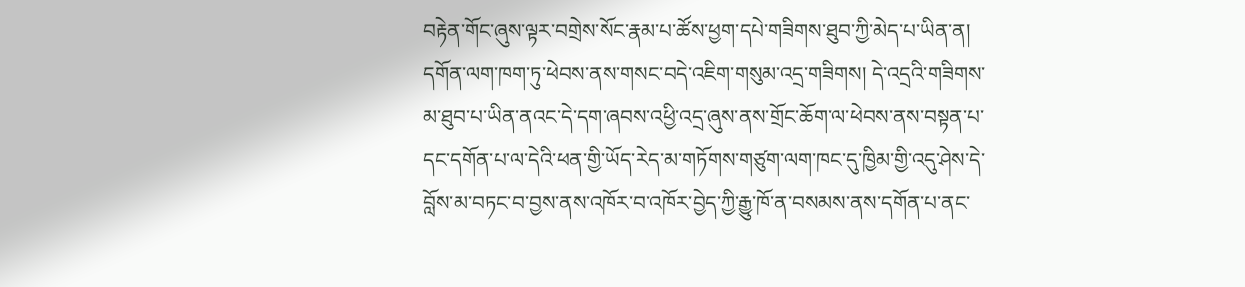བརྟེན་གོང་ཞུས་ལྟར་བགྲེས་སོང་རྣམ་པ་ཚོས་ཕྱག་དཔེ་གཟིགས་ཐུབ་ཀྱི་མེད་པ་ཡིན་ན། དགོན་ལག་ཁག་ཏུ་ཕེབས་ནས་གསང་བདེ་འཇིག་གསུམ་འདྲ་གཟིགས། དེ་འདྲའི་གཟིགས་མ་ཐུབ་པ་ཡིན་ནའང་དེ་དག་ཞབས་འཕྱི་འདྲ་ཞུས་ནས་གྲོང་ཆོག་ལ་ཕེབས་ནས་བསྟན་པ་དང་དགོན་པ་ལ་དེའི་ཕན་གྱི་ཡོད་རེད་མ་གཏོགས་གཙུག་ལག་ཁང་དུ་ཁྱིམ་གྱི་འདུ་ཤེས་དེ་བློས་མ་བཏང་བ་བྱས་ནས་འཁོར་བ་འཁོར་བྱེད་ཀྱི་རྒྱུ་ཁོ་ན་བསམས་ནས་དགོན་པ་ནང་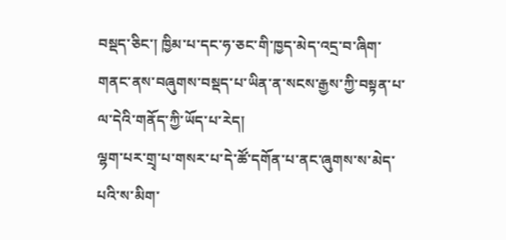བསྡད་ཅིང་། ཁྱིམ་པ་དང་ཧ་ཅང་གི་ཁྱད་མེད་འདྲ་བ་ཞིག་གནང་ནས་བཞུགས་བསྡད་པ་ཡིན་ན་སངས་རྒྱས་ཀྱི་བསྟན་པ་ལ་དེའི་གནོད་ཀྱི་ཡོད་པ་རེད།
ལྷག་པར་གྲྭ་པ་གསར་པ་དེ་ཚོ་དགོན་པ་ནང་ཞུགས་ས་མེད་པའི་ས་མིག་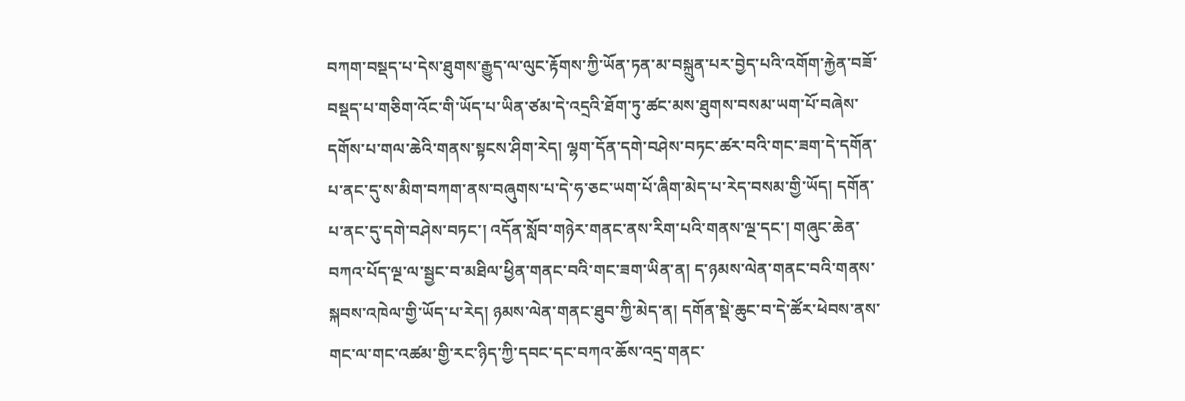བཀག་བསྡད་པ་དེས་ཐུགས་རྒྱུད་ལ་ལུང་རྟོགས་ཀྱི་ཡོན་ཏན་མ་བསྐྲུན་པར་བྱེད་པའི་འགོག་རྐྱེན་བཟོ་བསྡད་པ་གཅིག་འོང་གི་ཡོད་པ་ཡིན་ཙམ་དེ་འདྲའི་ཐོག་ཏུ་ཚང་མས་ཐུགས་བསམ་ཡག་པོ་བཞེས་དགོས་པ་གལ་ཆེའི་གནས་སྟངས་ཤིག་རེད། ལྷག་དོན་དགེ་བཤེས་བཏང་ཚར་བའི་གང་ཟག་དེ་དགོན་པ་ནང་དུ་ས་མིག་བཀག་ནས་བཞུགས་པ་དེ་ཧ་ཅང་ཡག་པོ་ཞིག་མེད་པ་རེད་བསམ་གྱི་ཡོད། དགོན་པ་ནང་དུ་དགེ་བཤེས་བཏང་། འདོན་སློབ་གཉེར་གནང་ནས་རིག་པའི་གནས་ལྔ་དང་། གཞུང་ཆེན་བཀའ་པོད་ལྔ་ལ་སྦྱང་བ་མཐིལ་ཕྱིན་གནང་བའི་གང་ཟག་ཡིན་ན། ད་ཉམས་ལེན་གནང་བའི་གནས་སྐབས་འཁེལ་གྱི་ཡོད་པ་རེད། ཉམས་ལེན་གནང་ཐུབ་ཀྱི་མེད་ན། དགོན་སྡེ་ཆུང་བ་དེ་ཚོར་ཕེབས་ནས་གང་ལ་གང་འཚམ་གྱི་རང་ཉིད་ཀྱི་དབང་དང་བཀའ་ཆོས་འདྲ་གནང་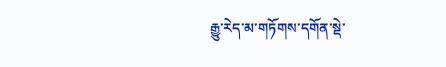རྒྱུ་རེད་མ་གཏོགས་དགོན་སྡེ་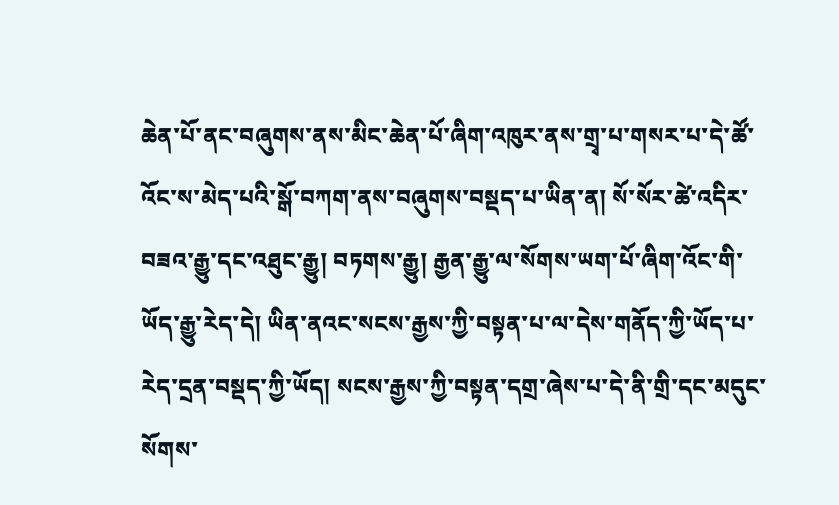ཆེན་པོ་ནང་བཞུགས་ནས་མིང་ཆེན་པོ་ཞིག་འཁུར་ནས་གྲྭ་པ་གསར་པ་དེ་ཚོ་འོང་ས་མེད་པའི་སྒོ་བཀག་ནས་བཞུགས་བསྡད་པ་ཡིན་ན། སོ་སོར་ཚེ་འདིར་བཟའ་རྒྱུ་དང་འཐུང་རྒྱུ། བཏགས་རྒྱུ། རྒྱན་རྒྱུ་ལ་སོགས་ཡག་པོ་ཞིག་འོང་གི་ཡོད་རྒྱུ་རེད་དེ། ཡིན་ནའང་སངས་རྒྱས་ཀྱི་བསྟན་པ་ལ་དེས་གནོད་ཀྱི་ཡོད་པ་རེད་དྲན་བསྡད་ཀྱི་ཡོད། སངས་རྒྱས་ཀྱི་བསྟན་དགྲ་ཞེས་པ་དེ་ནི་གྲི་དང་མདུང་སོགས་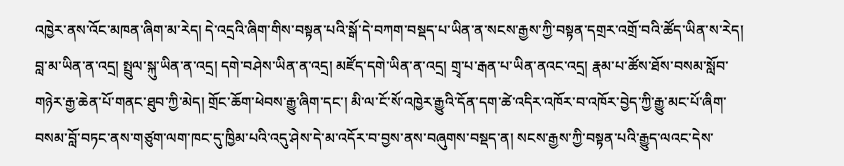འཁྱེར་ནས་འོང་མཁན་ཞིག་མ་རེད། དེ་འདྲའི་ཞིག་གིས་བསྟན་པའི་སྒོ་དེ་བཀག་བསྡད་པ་ཡིན་ན་སངས་རྒྱས་ཀྱི་བསྟན་དགྲར་འགྲོ་བའི་ཚོད་ཡིན་ས་རེད།
བླ་མ་ཡིན་ན་འདྲ། སྤྲུལ་སྐུ་ཡིན་ན་འདྲ། དགེ་བཤེས་ཡིན་ན་འདྲ། མཛོད་དགེ་ཡིན་ན་འདྲ། གྲྭ་པ་རྒན་པ་ཡིན་ནའང་འདྲ། རྣམ་པ་ཚོས་ཐོས་བསམ་སློབ་གཉེར་རྒྱ་ཆེན་པོ་གནང་ཐུབ་ཀྱི་མེད། གྲོང་ཆོག་ཕེབས་རྒྱུ་ཞིག་དང་། མི་ལ་ངོ་སོ་འཁྱེར་རྒྱུའི་དོན་དག་ཚེ་འདིར་འཁོར་བ་འཁོར་བྱེད་ཀྱི་རྒྱུ་མང་པོ་ཞིག་བསམ་བློ་བཏང་ནས་གཙུག་ལག་ཁང་དུ་ཁྱིམ་པའི་འདུ་ཤེས་དེ་མ་འདོར་བ་བྱས་ནས་བཞུགས་བསྡད་ན། སངས་རྒྱས་ཀྱི་བསྟན་པའི་རྒྱུད་ལའང་དེས་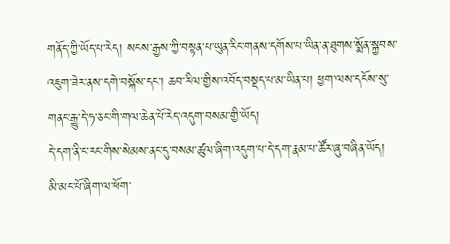གནོད་ཀྱི་ཡོད་པ་རེད། སངས་རྒྱས་ཀྱི་བསྟན་པ་ཡུན་རིང་གནས་དགོས་པ་ཡིན་ན་ཐུགས་སྨོན་སྐྱབས་འཇུག་ཟེར་ནས་དགེ་བསྐོས་དང་། ཆབ་རིལ་གྱིས་འབོད་བསྡད་པ་མ་ཡིན་པ། ཕྱག་ལས་དངོས་སུ་གནང་རྒྱུ་དེ་ཧ་ཅང་གི་གལ་ཆེན་པོ་རེད་འདུག་བསམ་གྱི་ཡོད།
དེ་དག་ནི་ང་རང་གིས་སེམས་ནང་དུ་བསམ་ཚུལ་ཞིག་འདུག་པ་དེ་དག་རྣམ་པ་ཚོར་ཞུ་བཞིན་ཡོད། མི་མང་པོ་ཞིག་ལ་ཕོག་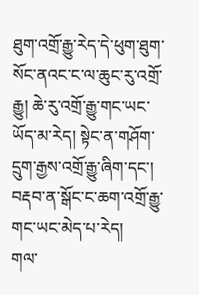ཐུག་འགྲོ་རྒྱུ་རེད་དེ་ཕུག་ཐུག་སོང་ནའང་ང་ལ་ཆུང་རུ་འགྲོ་རྒྱུ། ཆེ་རུ་འགྲོ་རྒྱུ་གང་ཡང་ཡོད་མ་རེད། སྟེང་ན་གཤོག་དྲུག་རྒྱས་འགྲོ་རྒྱུ་ཞིག་དང་། བརྡབ་ན་སྒོང་ང་ཆག་འགྲོ་རྒྱུ་གང་ཡང་མེད་པ་རེད།
གལ་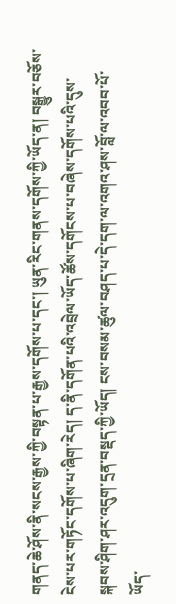གནད་ཆེ་ཤོས་ནི་སངས་རྒྱས་ཀྱི་བསྟན་པ་རྒྱས་དགོས་པ་དང་། ཡུན་རིང་གནས་དགོས་ཀྱི་ཡོད་ན། བསྒྱུར་བཅོས་ངེས་པར་གཏོང་དགོས་པ་ཞིག་རེད། ད་ནི་དགོན་པའི་འབྲེལ་ཡོད་ཚོས་དགོངས་པ་བཞེས་དགོས་པའི་དུས་སྐབས་ཤིག་ཤར་འདུག་དྲན་བསྡད་ཀྱི་ཡོད། ངས་བསམ་ཚུལ་བཤད་པ་དེ་དག་ལ་འགའ་ཤས་བློ་ལ་འབབ་པོ་ཡོད་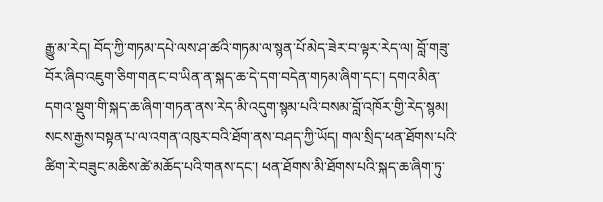རྒྱུ་མ་རེད། བོད་ཀྱི་གཏམ་དཔེ་ལས་ཤ་ཚའི་གཏམ་ལ་སྙན་པོ་མེད་ཟེར་བ་ལྟར་རེད་ལ། བློ་གཟུ་བོར་ཞིབ་འཇུག་ཅིག་གནང་བ་ཡིན་ན་སྐད་ཆ་དེ་དག་བདེན་གཏམ་ཞིག་དང་། དགའ་མིན་དགའ་སྡུག་གི་སྐད་ཆ་ཞིག་གཏན་ནས་རེད་མི་འདུག་སྙམ་པའི་བསམ་བློ་འཁོར་གྱི་རེད་སྙམ། སངས་རྒྱས་བསྟན་པ་ལ་འགན་འཁུར་བའི་ཐོག་ནས་བཤད་ཀྱི་ཡོད། གལ་སྲིད་ཕན་ཐོགས་པའི་ཚིག་རེ་བཟུང་མཆིས་ཚེ་མཆོད་པའི་གནས་དང་། ཕན་ཐོགས་མི་ཐོགས་པའི་སྐད་ཆ་ཞིག་ཏུ་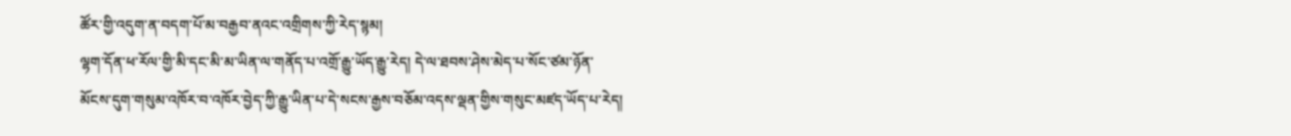ཚོར་གྱི་འདུག་ན་བདག་པོ་མ་བརྒྱབ་ནའང་འགྲིགས་ཀྱི་རེད་སྙམ།
ལྷག་དོན་ཕ་རོལ་གྱི་མི་དང་མི་མ་ཡིན་ལ་གནོད་པ་འགྲོ་རྒྱུ་ཡོད་རྒྱུ་རེད། དེ་ལ་ཐབས་ཤེས་མེད་པ་སོང་ཙམ་ཉོན་མོངས་དུག་གསུམ་འཁོར་བ་འཁོར་བྱེད་ཀྱི་རྒྱུ་ཡིན་པ་དེ་སངས་རྒྱས་བཅོམ་འདས་ལྡན་གྱིས་གསུང་མཛད་ཡོད་པ་རེད།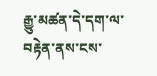རྒྱུ་མཚན་དེ་དག་ལ་བརྟེན་ནས་ངས་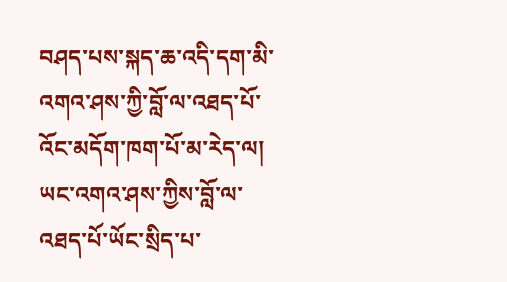བཤད་པས་སྐད་ཆ་འདི་དག་མི་འགའ་ཤས་ཀྱི་བློ་ལ་འཐད་པོ་འོང་མདོག་ཁག་པོ་མ་རེད་ལ། ཡང་འགའ་ཤས་ཀྱིས་བློ་ལ་འཐད་པོ་ཡོང་སྲིད་པ་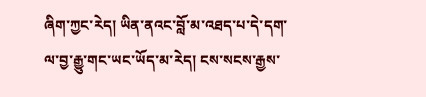ཞིག་ཀྱང་རེད། ཡིན་ནའང་བློ་མ་འཐད་པ་དེ་དག་ལ་བྱ་རྒྱུ་གང་ཡང་ཡོད་མ་རེད། ངས་སངས་རྒྱས་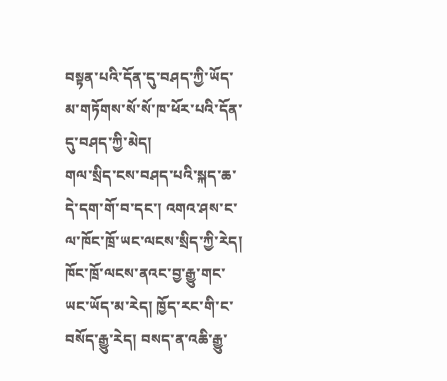བསྟན་པའི་དོན་དུ་བཤད་ཀྱི་ཡོད་མ་གཏོགས་སོ་སོ་ཁ་ཕོར་པའི་དོན་དུ་བཤད་ཀྱི་མེད།
གལ་སྲིད་ངས་བཤད་པའི་སྐད་ཆ་དེ་དག་གོ་བ་དང་། འགའ་ཤས་ང་ལ་ཁོང་ཁྲོ་ཡང་ལངས་སྲིད་ཀྱི་རེད། ཁོང་ཁྲོ་ལངས་ནའང་བྱ་རྒྱུ་གང་ཡང་ཡོད་མ་རེད། ཁྱོད་རང་གི་ང་བསོད་རྒྱུ་རེད། བསད་ན་འཆི་རྒྱུ་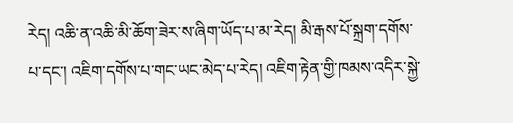རེད། འཆི་ན་འཆི་མི་ཆོག་ཟེར་ས་ཞིག་ཡོད་པ་མ་རེད། མི་རྒས་པོ་སྐྲག་དགོས་པ་དང་། འཇིག་དགོས་པ་གང་ཡང་མེད་པ་རེད། འཇིག་རྟེན་གྱི་ཁམས་འདིར་སྐྱེ་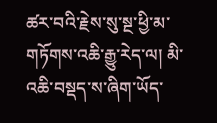ཚར་བའི་རྗེས་སུ་སྔ་ཕྱི་མ་གཏོགས་འཆི་རྒྱུ་རེད་ལ། མི་འཆི་བསྡད་ས་ཞིག་ཡོད་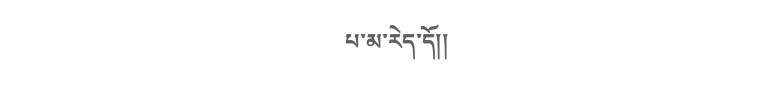པ་མ་རེད་དོ།།